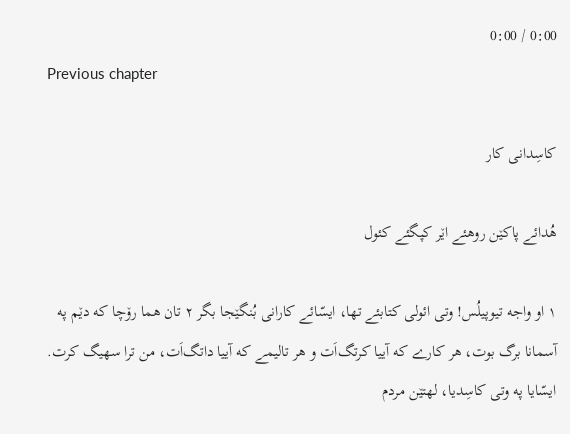0:00 / 0:00
Previous chapter

کاسِدانی کار

هُدائے پاکێن روهئے اێر کپگئے کئول

۱ او واجه تیوپیلُس! وتی ائولی کتابئے تها، ایسّائے کارانی بُنگێجا بگر ۲ تان هما رۆچا که دێم په آسمانا برگ بوت، هر کارے که آییا کرتگ‌اَت و هر تالیمے که آییا داتگ‌اَت، من ترا سهیگ کرت. ایسّایا په وتی کاسِدیا، لهتێن مردم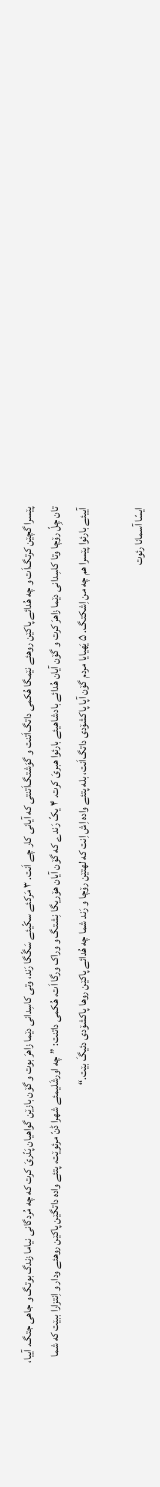پێسرا گچێن کرتگ‌اَت و چه هُدائے پاکێن روهئے نێمگا هُکمی داتگ‌اَتنت و گوَشتگ‌اَتنتی که آیانی کار چے اَنت. ۳ مَرکئے سکّیئے سَگّگا رَند، وتی کاسِدانی دێما زاهرَ بوت و گۆن بازێن گواهیان پَدّریَ کرت که چه مُردگانی نیاما زندگ بوتگ و جاهی جتگ. آییا، تان چِلّ رۆچا وتا کاسِدانی دێما زاهرَ کرت و گۆن آیان هُدائے بادشاهیئے بارئوا هبریَ کرت. ۴ یکّ رَندے که گۆن آیان هۆریگا نِشتگ و وراک ورگا اَت، هُکمی داتنت: ”چه اورشَلیمئے شهرا ڈنّ مرئوێت، پتئے واده داتگێن پاکێن روهئے ودار و اِنتزارا ببێت که شما آییئے بارئوا پێسرا هم چه من اِشکتگ. ۵ یَهیایا مردم گۆن آپا پاکشۆدی داتگ‌اَنت، بله پتئے واده اِش اِنت که لهتێن رۆچا و رَند شما چه هُدائے پاکێن روها پاکشۆدی دئیگَ بێت.“

ایسّا آسمانا رئوت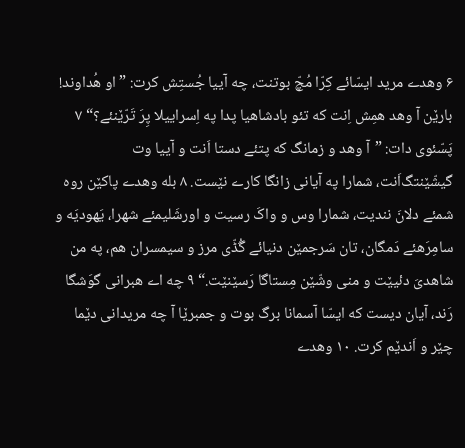۶ وهدے مرید ایسّائے کِرّا مُچّ بوتنت، چه آییا جُستِش کرت: ”او هُداوند! بارێن آ وهد همِش اِنت که تئو بادشاهیا پدا په اِسراییلا پِرَ تَرّێنئے؟“ ۷ پَسّئوی دات: ”آ وهد و زمانگ که پتئے دستا اَنت و آییا وت گیشّێنتگ‌اَنت، شمارا په آیانی زانگا کارے نێست. ۸ بله وهدے پاکێن روه شمئے دلانَ نندیت، شمارا وس و واکَ رسیت و اورشَلیمئے شهرا، یَهودیَه و سامِرَهئے دَمگان، تان سَرجمێن دنیائے گُڈّی مرز و سیمسران هم، په من شاهدیَ دئیێت و منی وشّێن مِستاگا رَسێنێت.“ ۹ چه اے هبرانی گوَشگا رَند، آیان دیست که ایسّا آسمانا برگ بوت و جمبرێا آ چه مریدانی دێما چێر و اَندێم کرت. ۱۰ وهدے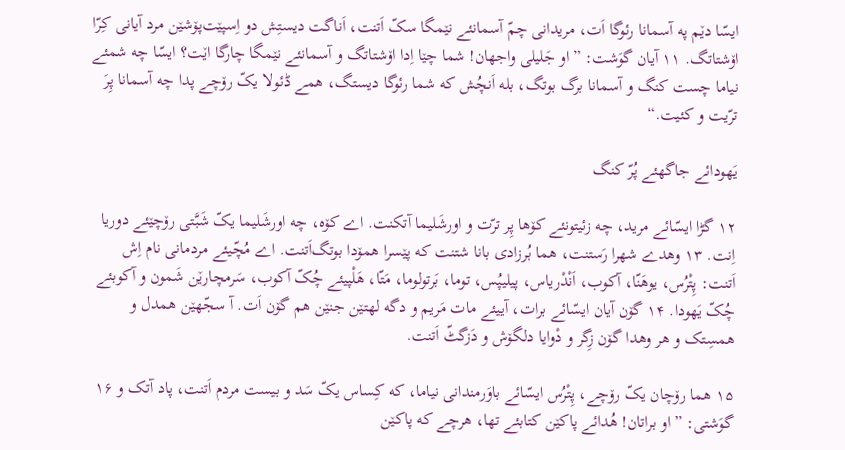ایسّا دێم په آسمانا رئوگا اَت، مریدانی چمّ آسمانئے نێمگا سکّ اَتنت، اَناگت دیستِش دو اِسپێت‌پۆشێن مرد آیانی کِرّا اۆشتاتگ. ۱۱ آیان گوَشت: ”او جَلیلی واجهان! شما چێا اِدا اۆشتاتگ و آسمانئے نێمگا چارگا اێت؟ ایسّا چه شمئے نیاما چست کنگ و آسمانا برگ بوتگ، بله اَنچُش که شما رئوگا دیستگ، همے ڈئولا یکّ رۆچے پدا چه آسمانا پِرَ ترّیت و کئیت.“

یَهودائے جاگهئے پُرّ کنگ

۱۲ گڑا ایسّائے مرید، چه زئیتونئے کۆها پِر ترّت و اورشَلیما آتکنت. اے کۆه، چه اورشَلیما یکّ شَبَّتی رۆچێئے دوریا اِنت. ۱۳ وهدے شهرا رَستنت، هما بُرزادی بانا شتنت که پێسرا همۆدا بوتگ‌اَتنت. اے مُچّیئے مردمانی نام اِش اَتنت: پِتْرُس، یوهَنّا، آکوب، اَنْدْریاس، پیلیپُس، توما، بَرتولوما، مَتّا، هَلْپیئے چُکّ آکوب، سَرمچارێن شَمون و آکوبئے چُکّ یَهودا. ۱۴ گۆن آیان ایسّائے برات، آییئے مات مَریم و دگه لهتێن جنێن هم گۆن اَت. آ سجّهێن همدل و همسِتک و هر وهدا گۆن زِگر و دْوایا دلگۆش و دَزگٹّ اَتنت.

۱۵ هما رۆچان یکّ رۆچے، پِتْرُس ایسّائے باوَرمندانی نیاما، که کِساس یکّ سَد و بیست مردم اَتنت، پاد آتک و ۱۶ گوَشتی: ”او براتان! هُدائے پاکێن کتابئے تها، هرچے که پاکێن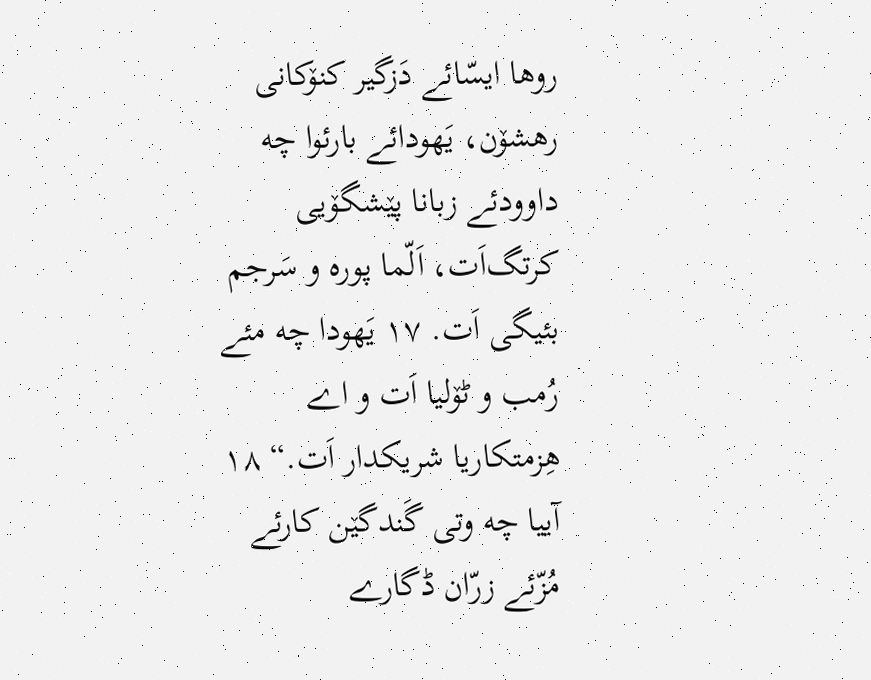روها ایسّائے دَزگیر کنۆکانی رهشۆن، یَهودائے بارئوا چه داوودئے زبانا پێشگۆیی کرتگ‌اَت، اَلّما پوره و سَرجم بئیگی اَت. ۱۷ یَهودا چه مئے رُمب و ٹۆلیا اَت و اے هِزمتکاریا شریکدار اَت.“ ۱۸ آییا چه وتی گَندگێن کارئے مُزّئے زرّان ڈگارے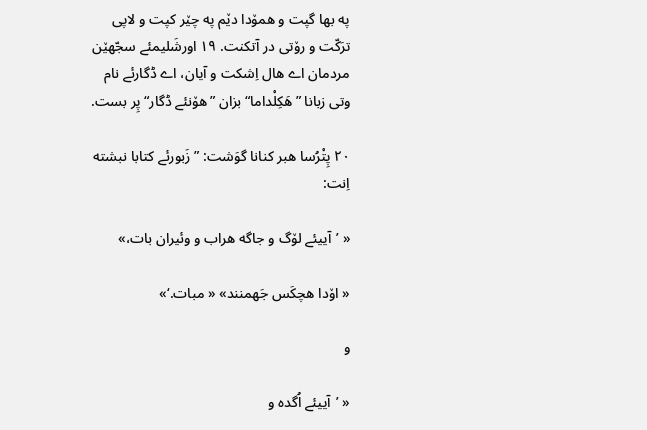په بها گپت و همۆدا دێم په چێر کپت و لاپی ترَکّت و رۆتی در آتکنت. ۱۹ اورشَلیمئے سجّهێن مردمان اے هال اِشکت و آیان، اے ڈگارئے نام وتی زبانا ”هَکِلْداما“ بزان ”هۆنئے ڈگار“ پِر بست.

۲۰ پِتْرُسا هبر کنانا گوَشت: ”زَبورئے کتابا نبشته اِنت:

« ’آییئے لۆگ و جاگه هراب و وئیران بات،»

« اۆدا هچکَس جَهمنند» « مبات.‘»

و

« ’آییئے اُگده و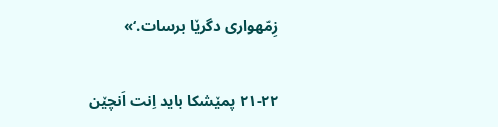زِمّهواری دگرێا برسات.‘»

۲۱-۲۲ پمێشکا باید اِنت اَنچێن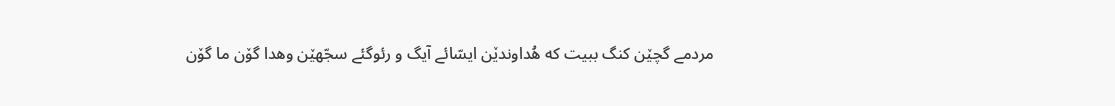مردمے گچێن کنگ ببیت که هُداوندێن ایسّائے آیگ و رئوگئے سجّهێن وهدا گۆن ما گۆن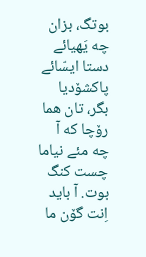بوتگ، بزان چه یَهیائے دستا ایسّائے پاکشۆدیا بگر، تان هما رۆچا که آ چه مئے نیاما چست کنگ بوت. آ باید اِنت گۆن ما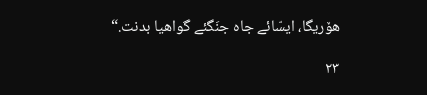هۆریگا، ایسّائے جاه جنَگئے گواهیا بدنت.“

۲۳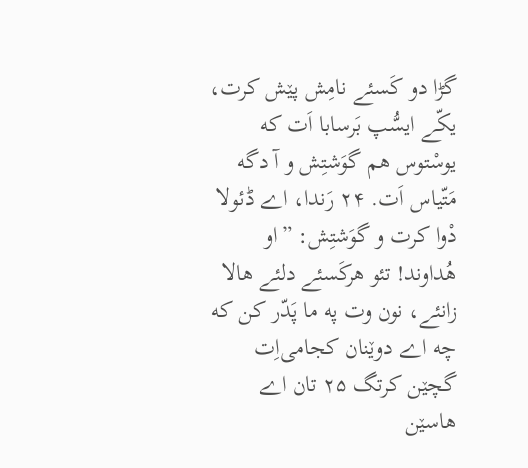گڑا دو کَسئے نامِش پێش کرت، یکّے ایسُّپ بَرسابا اَت که یوسْتوس هم گوَشتِش و آ دگه مَتّیاس اَت. ۲۴ رَندا، اے ڈئولا دْوا کرت و گوَشتِش: ”او هُداوند! تئو هرکَسئے دلئے هالا زانئے، نون وت په ما پَدّر کن که چه اے دوێنان کجامی‌اِت گچێن کرتگ ۲۵ تان اے هاسێن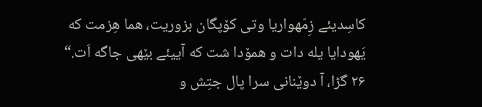کاسِدیئے زِمّهواریا وتی کۆپگان بزوریت، هما هِزمت که یَهودایا یله دات و همۆدا شت که آییئے بێهی جاگه اَت.“ ۲۶ گڑا، آ دوێنانی سرا پال جتِش و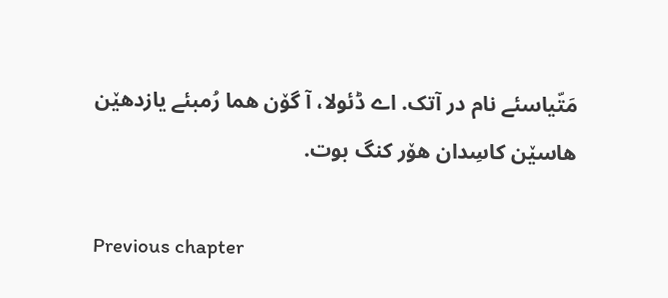مَتّیاسئے نام در آتک. اے ڈئولا، آ گۆن هما رُمبئے یازدهێن هاسێن کاسِدان هۆر کنگ بوت.

Previous chapter